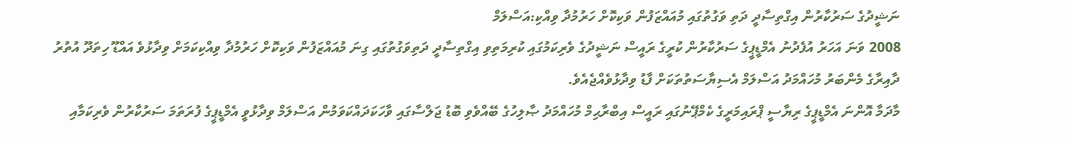ނަޝީދުގެ ސަރުކާރުން އިގްތިސާދީ ދަތި ވަގުތުގައި މުއައްޒަފުން ވަކިކޮށް ހަރުމުދާ ވިއްކި:އަސްލަމް
2008 ވަނަ އަހަރު އުފެދުނު އެމްޑީޕީގެ ސަރުކާރުން ކުރީގެ ރައީސް ނަޝީދުގެ ވެރިކަމުގައި ކުރިމަތިވި އިގްތިސާދީ ދަތިވަގުތުގައި ގިނަ މުއައްޒަފުން ވަކިކޮށް ހަރުމުދާ ވިއްކިކަމަށް ވިދާޅުވެ އައްޑޫ ހިތަދޫ އުތުރު ދާއިރާގެ މެންބަރު މުހައްމަދު އަސްލަމް އެސިޔާސަތުތަކަށް ފާޑު ވިދާޅުވެއްޖެއެވެ.
މާދަމާ އޮންނަ އެމްޑީޕީގެ ރިޔާސީ ޕްރައިމަރީގެ ކެމްޕޭނުގައި ރައީސް އިބްރާޙިމް މުހައްމަދު ޞާލިހުގެ ބޭއްވެވި ބޮޑު ޖަލްސާގައި ވާހަކަދައްކަވަމުން އަސްލަމް ވިދާޅުވީ އެމްޑީޕީގެ ފުރަތަމަ ސަރުކާރުން ވެރިކަމާއި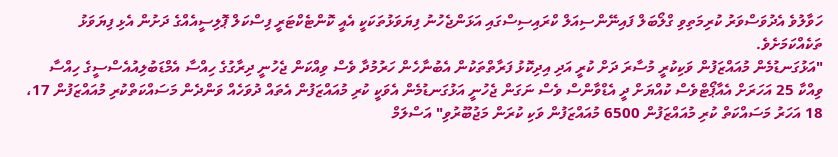ހަވާލުވެ އެދުވަސްވަރު ކުރިމަތިވި ގްލޯބަލް ފައިނޭންސިއަލް ކްރައިސިސްގައި އަޅަންޖެހުނު ފިޔަވަޅުތަކަކީ އެއީ ކޮންޓެކްޓަރީ ފިސްކަލް ޕޮލިސީއެއްގެ ދަށުން އެޅި ފިޔަވަޅު ތަކެއްކަމަށެވެ.
"އަޅުގަނޑުމެން މުއައްޒަފުން ވަކިކުރީ މުސާރަ ދަށް ކުރީ އަދި އިދިކޮޅު ފަރާތްތަކުން އެބުނާހެން ހަރުމުދާ ވެސް ވިއްކަން ޖެހުނީ ދިރާގުގެ ހިއްސާ އެމްޑަބުލިއުއެސްސީގެ ހިއްސާ ވިއްކާ 25 އަހަރަށް އެއާޕޯޓްވެސް ކުއްޔަށް ދީ އެޑްވާންސް ވެސް ނަގަން ޖެހުނީ އަޅުގަނޑުމެން އެވަކީ ކުރި މުއައްޒަފުން އެތައް ދުވަހެއް ވަންދެން މަސައްކަތްކުރި މުއައްޒަފުން 17، 18 އަހަރު މަސައްކަތް ކުރި މުއައްޒަފުން 6500 މުއައްޒަފުން ވަކި ކުރަން މަޖުބޫރުވި" އަސްލަމް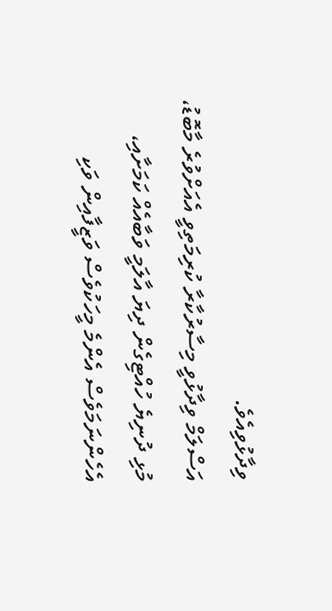ވިދާޅުވިއެވެ.
އަސްލަމް ވިދާޅުވީ މިސާރުކާރާ ކުރިމަތިވީ އެއަށްވުރެ މާބޮޑު، މުޅި ދުނިޔެ ހުއްޓިގެން ދިޔަ އާލަމީ ވަބާއެއް ކަމަށާއި، އެހެންނަމަވެސް އެންމެ މީހަކުވެސް ވަޒީފާއިން ވަކި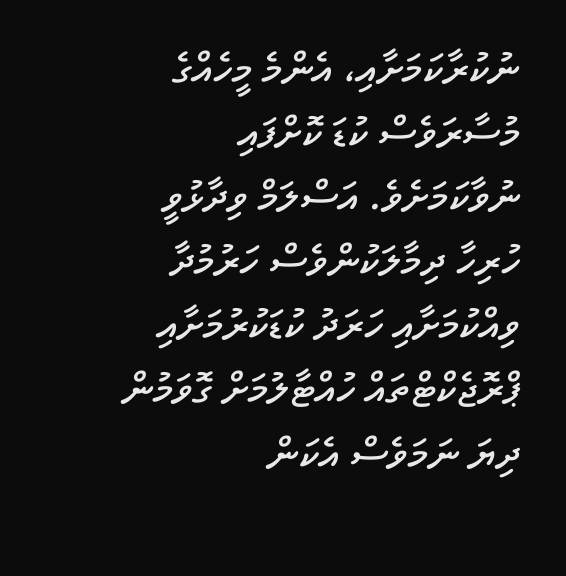ނުކުރާކަމަށާއި، އެންމެ މީހެއްގެ މުސާރަވެސް ކުޑަ ކޮށްފައި ނުވާކަމަށެވެ. އަސްލަމް ވިދާޅުވީ ހުރިހާ ދިމާލަކުންވެސް ހަރުމުދާ ވިއްކުމަށާއި ހަރަދު ކުޑަކުރުމަށާއި ޕްރޮޖެކްޓްތައް ހުއްޓާލުމަށް ގޮވަމުން ދިޔަ ނަމަވެސް އެކަން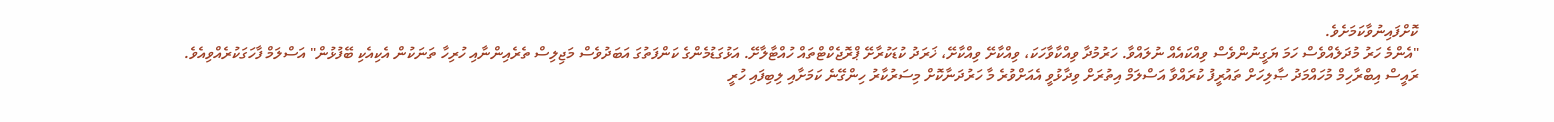ކޮށްފައިނުވާކަމަށެވެ.
"އެންމެ ހަރު މުދަލެއްވެސް ހަމަ ޔަގީނުންވެސް ވިއްކައެއް ނުލައްވާ. ހަރުމުދާ ވިއްކާވާހަކަ، ވިއްކާށޭ ވިއްކާށޭ، ޚަރަދު ކުޑަކުރާށޭ ޕްރޮޖެކްޓްތައް ހުއްޓާލާށޭ. އަޅުގަޑުމެންގެ ކަންފަތުގަ އަބަދުވެސް މަޖިލިސް ތެރެއިންނާއި ހުރިހާ ތަނަކުން އެކިއެކި ބޭފުޅުން" އަސްލަމް ފާހަގަކުރެއްވިއެވެ.
ރައީސް އިބްރާހިމް މުހައްމަދު ޞާލިހަށް ތައުރީފު ކުރައްވާ އަސްލަމް އިތުރަށް ވިދާޅުވީ އެއަށްވުރެ މާ ހަރުދަނާކޮށް މިސަރުކާރު ހިންގޭނެ ކަމަށާއި ލިބިފައި ހުރީ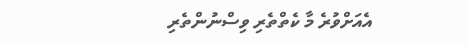އެއަށްވުރެ މާ ކެތްތެރި ވިސްނުންތެރި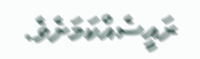ރައީސެއްކަމަށެވެ.